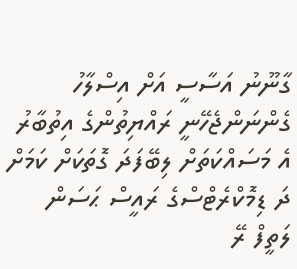ގާނޫނު އަސާސީ އަށް އިސްލާހު ގެންނަންޖެހޭނީ ރައްޔިތުންގެ އިތުބާރު އެ މަސައްކަތަށް ލިބޭފަދަ ގޮތަކަށް ކަމަށް ދަ ޑިމޮކްރެޓްސްގެ ރައީސް ޙަސަން ލަތީފް ރޭ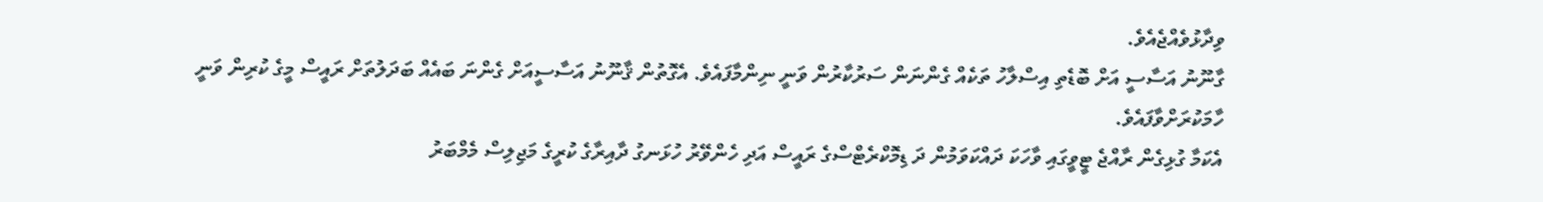ވިދާޅުވެއްޖެއެވެ.
ގާނޫނު އަސާސީ އަށް ބޮޑެތި އިސްލާހު ތަކެއް ގެންނަން ސަރުކާރުން ވަނީ ނިންމާފައެވެ. އެގޮތުން ޤާނޫނު އަސާސީއަށް ގެންނަ ބައެއް ބަދަލުތަށް ރައީސް މީގެ ކުރިން ވަނީ ހާމަކުރަށްވާފައެވެ.
އެކަމާ ގުޅިގެން ރާއްޖެ ޓީވީގައި ވާހަކަ ދައްކަވަމުން ދަ ޑިމޮކްރެޓްސްގެ ރައީސް އަދި ހެންވޭރު ހުޅަނގު ދާއިރާގެ ކުރީގެ މަޖިލިސް މެމްބަރު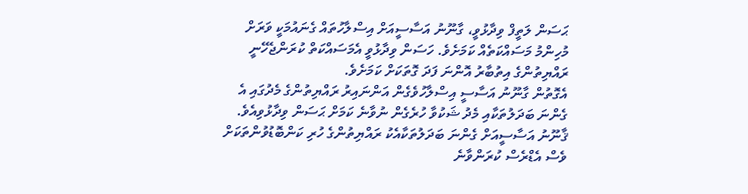ޙަސަން ލަތީފް ވިދާޅުވީ، ގާނޫނު އަސާސީއަށް އިސްލާހުތައް ގެނައުމަކީ ވަރަށް މުހިންމު މަސައްކަތެއް ކަމަށެވެ. ހަސަން ވިދާޅުވީ އެމަސައްކަތް ކުރަންޖެހޭނީ ރައްޔިތުންގެ އިތުބާރު އޮންނަ ފަދަ ގޮތަކަށް ކަމަށެވެ.
އެގޮތުން ގާނޫނު އަސާސީ އިސްލާހުވެގެން އަންނައިރު ރައްޔިތުންގެ މެދުގައި އެ ގެންނަ ބަދަލުތަކާއި މެދު ޝަކުވާ ހުރެގެން ނުވާނެ ކަމަށް ޙަސަން ވިދާޅުވިއެވެ. ޤާނޫނު އަސާސީއަށް ގެންނަ ބަދަލުތަކާއެކު ރައްޔިތުންގެ ހުރި ކަންބޮޑުވުންތަކަށް ވެސް އެޑްރެސް ކުރަންވާނެ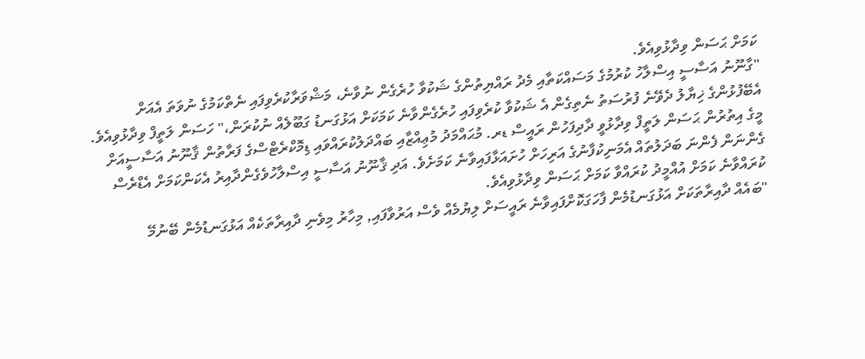ކަމަށް ޙަސަން ވިދާޅުވިއެވެ.
"ގާނޫނު އަސާސީ އިސްލާހު ކުރުމުގެ މަސައްކަތާއި މެދު ރައްޔިތުންގެ ޝަކުވާ ހުރެގެން ނުވާނެ، މަޝްވަރާކުރެވިފައި ނެތްކަމުގެ ނުވަތަ އެއަށް އެބޭފުޅުންގެ ޚިޔާލު ދެވޭނެ ފުރުސަތު ނެތިގެން އެ ޝަކުވާ ކުރެވިފައި ހުރެގެންވާނެ ކަމަކަށް އަޅުގަނޑު ގަބޫލެއް ނުކުރަން،" ހަސަން ލަތީފް ވިދާޅުވިއެވެ.
މީގެ އިތުރުން ޙަސަން ލަތީފް ވިދާޅުވީ ދާދިފަހުން ރައީސް ޑރ. މުޙައްމަދު މުޢިއްޒާއި ބައްދަލުކުރައްވައި ޑިމޮކްރެޓްސްގެ ފަރާތުން ޤާނޫނު އަސާސީއަށް ގެންނަން ފެންނަ ބަދަލުތައް އެމަނިކުފާނުގެ އަރިހަށް ހުށައަޅާފައިވާނެ ކަމަށެވެ. އަދި ޤާނޫނު އަސާސީ އިސްލާހުވެގެންދާއިރު އެކަންކަމަށް އެޑްރެސް ކުރައްވާނެ ކަމަށް އުއްމީދު ކުރައްވާ ކަމަށް ޙަސަން ވިދާޅުވިއެވެ.
"ބައެއް ދާއިރާތަކަށް އަޅުގަނޑުމެން ފާހަގަކޮށްފައިވާނެ ރައީސަށް ލިޔުމެއް ވެސް އަރުވާފައި, މިހާރު މިވެނި ދާއިރާތަކެއް އަޅުގަނޑުމެން ބޭނުމޭ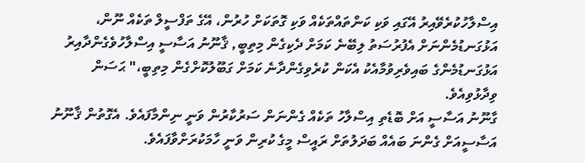އިސްލާހުކުރެވޭއިރު އޭގައި ވަކި ކަންތައްތަކެއް ވަކި ގޮތަކަށް ހުރުން، އޭގެ ތަފްސީލް ތަކެއް ނޫން، އަޅުގަނޑުމެންނަށް އެފުރުސަތު ލިބޭނެ ކަމަށް ދެކިގެން މިތިބީ, ޤާނޫނު އަސާސީ އިސްލާހުވެގެންދާއިރު އަޅުގަނޑުމެންގެ ބައިވެރިވުމާއެކު އެކަން ކުރެވިގެންދާނެ ކަމަށް ގަބޫލުކޮށްގެން މިތިބީ،" ޙަސަން ވިދާޅުވިއެވެ.
ގާނޫނު އަސާސީ އަށް ބޮޑެތި އިސްލާހު ތަކެއް ގެންނަން ސަރުކާރުން ވަނީ ނިންމާފައެވެ. އެގޮތުން ޤާނޫނު އަސާސީއަށް ގެންނަ ބައެއް ބަދަލުތަށް ރައީސް މީގެ ކުރިން ވަނީ ހާމަކުރަށްވާފައެވެ.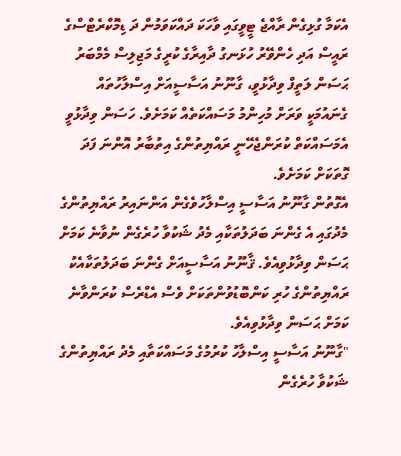އެކަމާ ގުޅިގެން ރާއްޖެ ޓީވީގައި ވާހަކަ ދައްކަވަމުން ދަ ޑިމޮކްރެޓްސްގެ ރައީސް އަދި ހެންވޭރު ހުޅަނގު ދާއިރާގެ ކުރީގެ މަޖިލިސް މެމްބަރު ޙަސަން ލަތީފް ވިދާޅުވީ، ގާނޫނު އަސާސީއަށް އިސްލާހުތައް ގެނައުމަކީ ވަރަށް މުހިންމު މަސައްކަތެއް ކަމަށެވެ. ހަސަން ވިދާޅުވީ އެމަސައްކަތް ކުރަންޖެހޭނީ ރައްޔިތުންގެ އިތުބާރު އޮންނަ ފަދަ ގޮތަކަށް ކަމަށެވެ.
އެގޮތުން ގާނޫނު އަސާސީ އިސްލާހުވެގެން އަންނައިރު ރައްޔިތުންގެ މެދުގައި އެ ގެންނަ ބަދަލުތަކާއި މެދު ޝަކުވާ ހުރެގެން ނުވާނެ ކަމަށް ޙަސަން ވިދާޅުވިއެވެ. ޤާނޫނު އަސާސީއަށް ގެންނަ ބަދަލުތަކާއެކު ރައްޔިތުންގެ ހުރި ކަންބޮޑުވުންތަކަށް ވެސް އެޑްރެސް ކުރަންވާނެ ކަމަށް ޙަސަން ވިދާޅުވިއެވެ.
"ގާނޫނު އަސާސީ އިސްލާހު ކުރުމުގެ މަސައްކަތާއި މެދު ރައްޔިތުންގެ ޝަކުވާ ހުރެގެން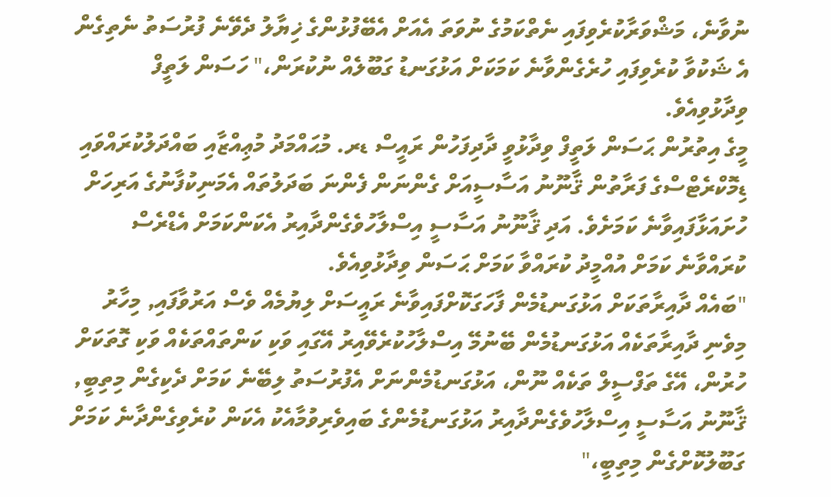ނުވާނެ، މަޝްވަރާކުރެވިފައި ނެތްކަމުގެ ނުވަތަ އެއަށް އެބޭފުޅުންގެ ޚިޔާލު ދެވޭނެ ފުރުސަތު ނެތިގެން އެ ޝަކުވާ ކުރެވިފައި ހުރެގެންވާނެ ކަމަކަށް އަޅުގަނޑު ގަބޫލެއް ނުކުރަން،" ހަސަން ލަތީފް ވިދާޅުވިއެވެ.
މީގެ އިތުރުން ޙަސަން ލަތީފް ވިދާޅުވީ ދާދިފަހުން ރައީސް ޑރ. މުޙައްމަދު މުޢިއްޒާއި ބައްދަލުކުރައްވައި ޑިމޮކްރެޓްސްގެ ފަރާތުން ޤާނޫނު އަސާސީއަށް ގެންނަން ފެންނަ ބަދަލުތައް އެމަނިކުފާނުގެ އަރިހަށް ހުށައަޅާފައިވާނެ ކަމަށެވެ. އަދި ޤާނޫނު އަސާސީ އިސްލާހުވެގެންދާއިރު އެކަންކަމަށް އެޑްރެސް ކުރައްވާނެ ކަމަށް އުއްމީދު ކުރައްވާ ކަމަށް ޙަސަން ވިދާޅުވިއެވެ.
"ބައެއް ދާއިރާތަކަށް އަޅުގަނޑުމެން ފާހަގަކޮށްފައިވާނެ ރައީސަށް ލިޔުމެއް ވެސް އަރުވާފައި, މިހާރު މިވެނި ދާއިރާތަކެއް އަޅުގަނޑުމެން ބޭނުމޭ އިސްލާހުކުރެވޭއިރު އޭގައި ވަކި ކަންތައްތަކެއް ވަކި ގޮތަކަށް ހުރުން، އޭގެ ތަފްސީލް ތަކެއް ނޫން، އަޅުގަނޑުމެންނަށް އެފުރުސަތު ލިބޭނެ ކަމަށް ދެކިގެން މިތިބީ, ޤާނޫނު އަސާސީ އިސްލާހުވެގެންދާއިރު އަޅުގަނޑުމެންގެ ބައިވެރިވުމާއެކު އެކަން ކުރެވިގެންދާނެ ކަމަށް ގަބޫލުކޮށްގެން މިތިބީ،"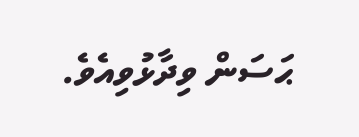ޙަސަން ވިދާޅުވިއެވެ.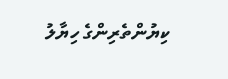ކިޔުންތެރިންގެ ހިޔާލު